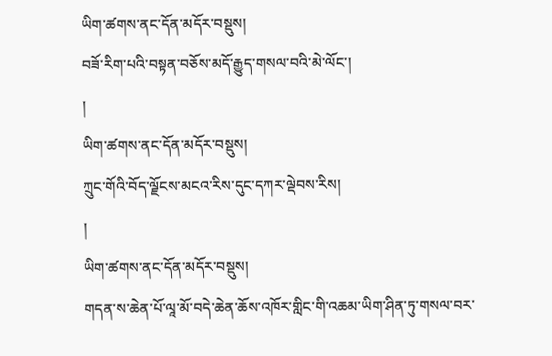ཡིག་ཚགས་ནང་དོན་མདོར་བསྡུས།
བཟོ་རིག་པའི་བསྟན་བཅོས་མདོ་རྒྱུད་གསལ་བའི་མེ་ལོང་།
།
ཡིག་ཚགས་ནང་དོན་མདོར་བསྡུས།
ཀྲུང་གོའི་བོད་ལྗོངས་མངའ་རིས་དུང་དཀར་ལྡེབས་རིས།
།
ཡིག་ཚགས་ནང་དོན་མདོར་བསྡུས།
གདན་ས་ཆེན་པོ་ལཱ་མོ་བདེ་ཆེན་ཆོས་འཁོར་གླིང་གི་འཆམ་ཡིག་ཤིན་ཏུ་གསལ་བར་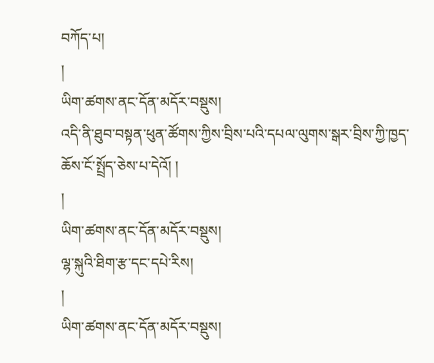བཀོད་པ།
།
ཡིག་ཚགས་ནང་དོན་མདོར་བསྡུས།
འདི་ནི་ཐུབ་བསྟན་ཕུན་ཚོགས་ཀྱིས་བྲིས་པའི་དཔལ་ལུགས་སྒར་བྲིས་ཀྱི་ཁྱད་ཆོས་ངོ་སྤྲོད་ཅེས་པ་དེའོ། །
།
ཡིག་ཚགས་ནང་དོན་མདོར་བསྡུས།
ལྷ་སྐུའི་ཐིག་རྩ་དང་དཔེ་རིས།
།
ཡིག་ཚགས་ནང་དོན་མདོར་བསྡུས།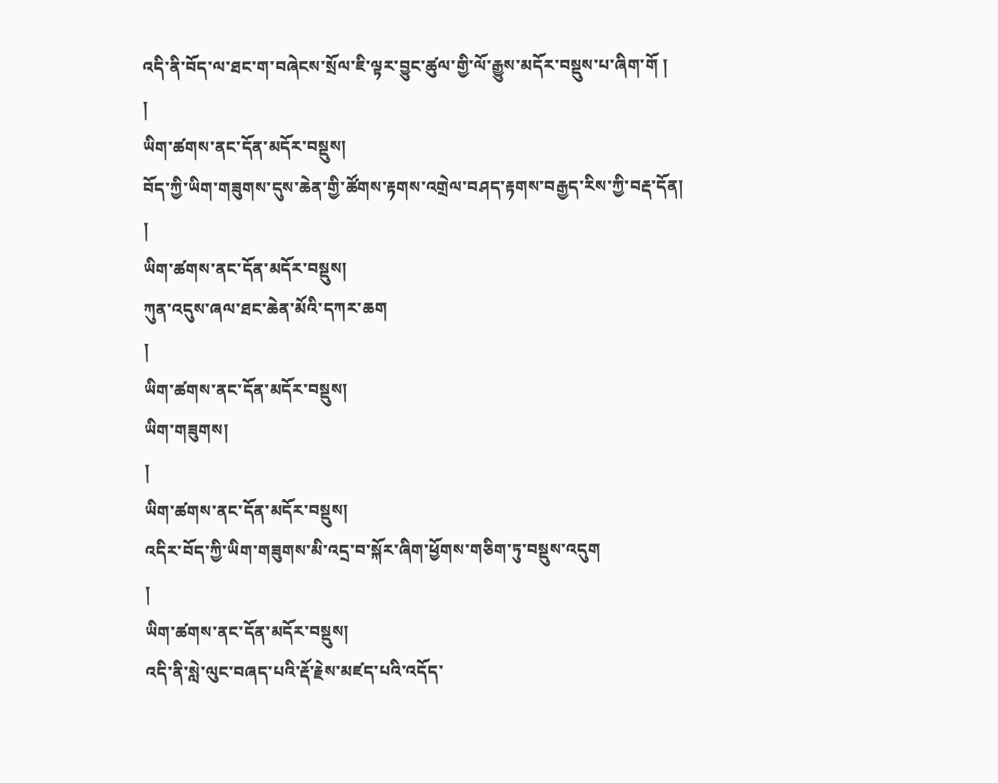འདི་ནི་བོད་ལ་ཐང་ག་བཞེངས་སྲོལ་ཇི་ལྟར་བྱུང་ཚུལ་གྱི་ལོ་རྒྱུས་མདོར་བསྡུས་པ་ཞིག་གོ །
།
ཡིག་ཚགས་ནང་དོན་མདོར་བསྡུས།
བོད་ཀྱི་ཡིག་གཟུགས་དུས་ཆེན་གྱི་ཚོགས་རྟགས་འགྲེལ་བཤད་རྟགས་བརྒྱད་རིས་ཀྱི་བརྡ་དོན།
།
ཡིག་ཚགས་ནང་དོན་མདོར་བསྡུས།
ཀུན་འདུས་ཞལ་ཐང་ཆེན་མོའི་དཀར་ཆག
།
ཡིག་ཚགས་ནང་དོན་མདོར་བསྡུས།
ཡིག་གཟུགས།
།
ཡིག་ཚགས་ནང་དོན་མདོར་བསྡུས།
འདིར་བོད་ཀྱི་ཡིག་གཟུགས་མི་འདྲ་བ་སྐོར་ཞིག་ཕྱོགས་གཅིག་ཏུ་བསྡུས་འདུག
།
ཡིག་ཚགས་ནང་དོན་མདོར་བསྡུས།
འདི་ནི་སླེ་ལུང་བཞད་པའི་རྡོ་རྗེས་མཛད་པའི་འདོད་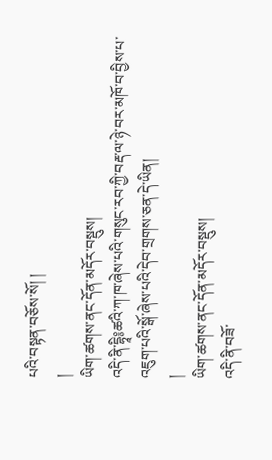པའི་བསྟན་བཅོས་སོ། །
།
ཡིག་ཚགས་ནང་དོན་མདོར་བསྡུས།
འདི་ནི་དྷཱི༔ཚའི་ཀ་ཁ་ཞེས་པའི་གསུང་རབ་ཀྱི་བརྡ་ལ་ཉེ་བར་མཁོ་བ་བྱིས་པ་འཇུག་པའི་སྒོ་ཞེས་པའི་དེབ་གྲགས་ཅན་དེ་ཡིན།
།
ཡིག་ཚགས་ནང་དོན་མདོར་བསྡུས།
འདི་ནི་བཟོ་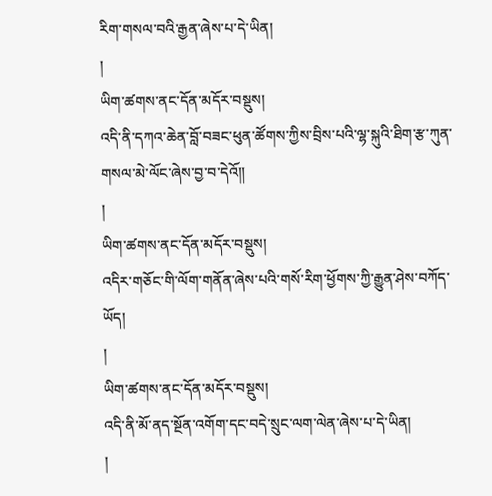རིག་གསལ་བའི་རྒྱན་ཞེས་པ་དེ་ཡིན།
།
ཡིག་ཚགས་ནང་དོན་མདོར་བསྡུས།
འདི་ནི་དཀའ་ཆེན་བློ་བཟང་ཕུན་ཚོགས་ཀྱིས་བྲིས་པའི་ལྷ་སྐུའི་ཐིག་རྩ་ཀུན་གསལ་མེ་ལོང་ཞེས་བྱ་བ་དེའོ༎
།
ཡིག་ཚགས་ནང་དོན་མདོར་བསྡུས།
འདིར་གཅོང་གི་ལོག་གནོན་ཞེས་པའི་གསོ་རིག་ཕྱོགས་ཀྱི་རྒྱུན་ཤེས་བཀོད་ཡོད།
།
ཡིག་ཚགས་ནང་དོན་མདོར་བསྡུས།
འདི་ནི་མོ་ནད་སྔོན་འགོག་དང་བདེ་སྲུང་ལག་ལེན་ཞེས་པ་དེ་ཡིན།
།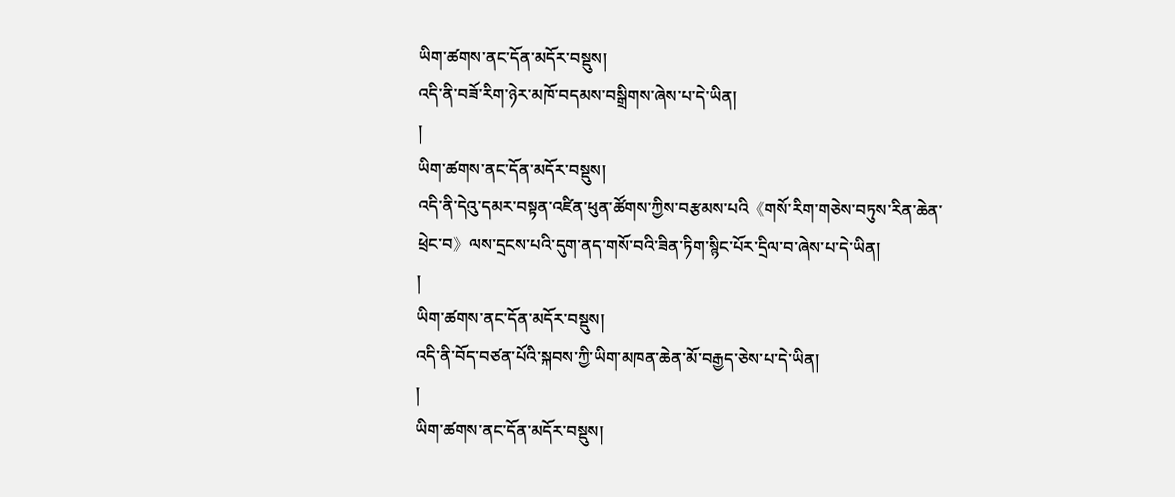ཡིག་ཚགས་ནང་དོན་མདོར་བསྡུས།
འདི་ནི་བཟོ་རིག་ཉེར་མཁོ་བདམས་བསྒྲིགས་ཞེས་པ་དེ་ཡིན།
།
ཡིག་ཚགས་ནང་དོན་མདོར་བསྡུས།
འདི་ནི་དེའུ་དམར་བསྟན་འཛིན་ཕུན་ཚོགས་ཀྱིས་བརྩམས་པའི《གསོ་རིག་གཅེས་བཏུས་རིན་ཆེན་ཕྲེང་བ》ལས་དྲངས་པའི་དུག་ནད་གསོ་བའི་ཟིན་ཏིག་སྙིང་པོར་དྲིལ་བ་ཞེས་པ་དེ་ཡིན།
།
ཡིག་ཚགས་ནང་དོན་མདོར་བསྡུས།
འདི་ནི་བོད་བཙན་པོའི་སྐབས་ཀྱི་ཡིག་མཁན་ཆེན་མོ་བརྒྱད་ཅེས་པ་དེ་ཡིན།
།
ཡིག་ཚགས་ནང་དོན་མདོར་བསྡུས།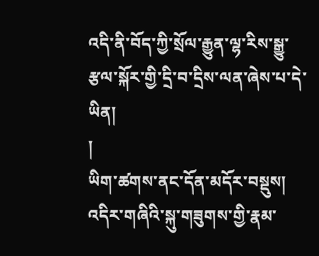འདི་ནི་བོད་ཀྱི་སྲོལ་རྒྱུན་ལྷ་རིས་སྒྱུ་རྩལ་སྐོར་གྱི་དྲི་བ་དྲིས་ལན་ཞེས་པ་དེ་ཡིན།
།
ཡིག་ཚགས་ནང་དོན་མདོར་བསྡུས།
འདིར་གཞིའི་སྐུ་གཟུགས་གྱི་རྣམ་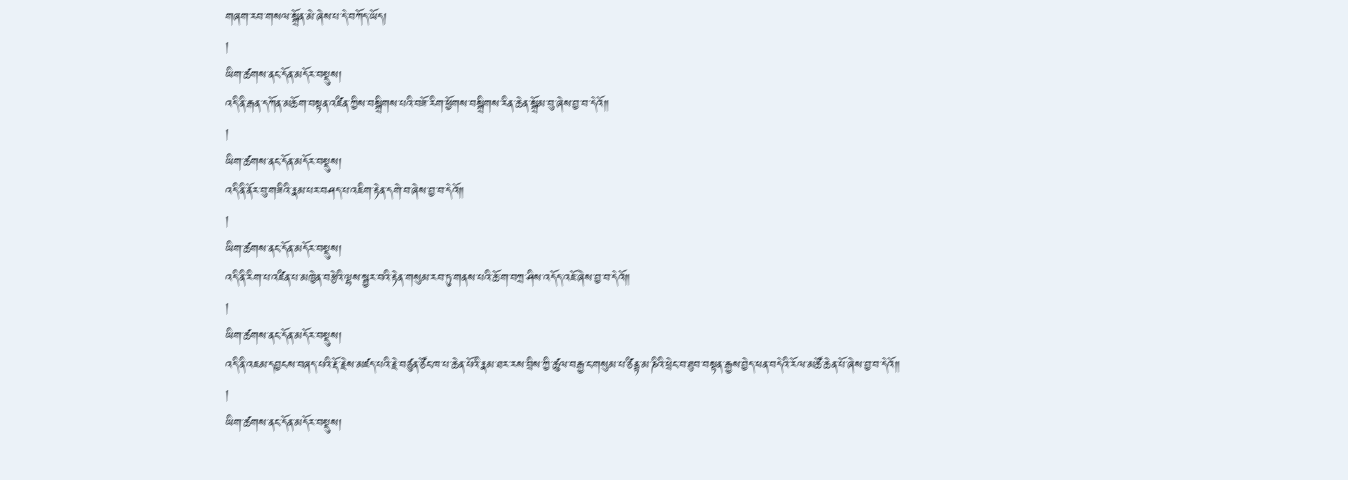གཞག་རབ་གསལ་སྒྲོན་མེ་ཞེས་པ་དེ་བཀོད་ཡོད།
།
ཡིག་ཚགས་ནང་དོན་མདོར་བསྡུས།
འདི་ནི་རྒན་དཀོན་མཆོག་བསྟན་འཛིན་ཀྱིས་བསྒྲིགས་པའི་བཟོ་རིག་ཕྱོགས་བསྒྲིགས་རིན་ཆེན་སྒྲོམ་བུ་ཞེས་བྱ་བ་དེའོ༎
།
ཡིག་ཚགས་ནང་དོན་མདོར་བསྡུས།
འདི་ནི་ནོར་བུ་གཟིའི་རྣམ་པར་བཤད་པ་འཇིག་རྟེན་དགེ་བ་ཞེས་བྱ་བ་དེའོ༎
།
ཡིག་ཚགས་ནང་དོན་མདོར་བསྡུས།
འདི་ནི་རིག་པ་འཛིན་པ་མཁྱེན་བརྩེའི་ལྷས་སྦྱར་བའི་རྟེན་གསུམ་རབ་ཏུ་གནས་པའི་ཆོ་ག་བཀྲ་ཤིས་འདོད་འཇོ་ཞེས་བྱ་བ་དེའོ༎
།
ཡིག་ཚགས་ནང་དོན་མདོར་བསྡུས།
འདི་ནི་འཇམ་དབྱངས་བཞད་པའི་རྡོ་རྗེས་མཛད་པའི་རྗེ་བཙུན་ཙོང་ཁ་པ་ཆེན་པོའི་རྣམ་ཐར་རས་བྲིས་ཀྱི་ཚུལ་བརྒྱ་ང་གསུམ་པ་ཙིནྟ་མ་ཎིའི་ཕྲེང་བ་ཐུབ་བསྟན་རྒྱས་བྱེད་ཕན་བདེའི་རོལ་མཚོ་ཆེན་པོ་ཞེས་བྱ་བ་དེའོ༎
།
ཡིག་ཚགས་ནང་དོན་མདོར་བསྡུས།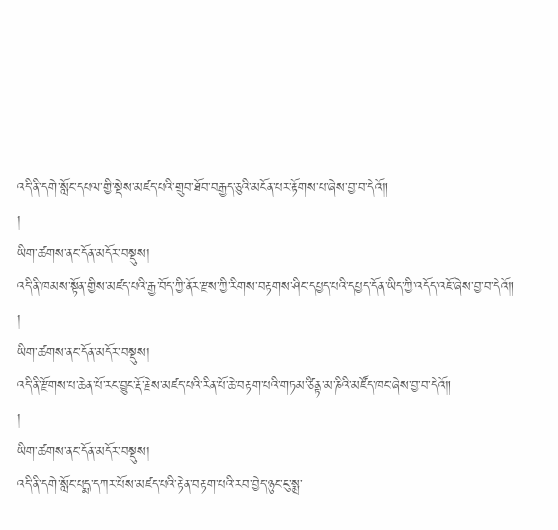འདི་ནི་དགེ་སློང་དཔལ་གྱི་སྡེས་མཛད་པའི་གྲུབ་ཐོབ་བརྒྱད་ཅུའི་མངོན་པར་རྟོགས་པ་ཞེས་བྱ་བ་དེའོ༎
།
ཡིག་ཚགས་ནང་དོན་མདོར་བསྡུས།
འདི་ནི་ཁམས་སྟོན་གྱིས་མཛད་པའི་རྒྱ་བོད་ཀྱི་ནོར་རྫས་ཀྱི་རིགས་བརྟགས་ཤིང་དཔྱད་པའི་དཔྱད་དོན་ཡིད་ཀྱི་འདོད་འཇོ་ཞེས་བྱ་བ་དེའོ༎
།
ཡིག་ཚགས་ནང་དོན་མདོར་བསྡུས།
འདི་ནི་རྫོགས་པ་ཆེན་པོ་རང་བྱུང་རྡོ་རྗེས་མཛད་པའི་རིན་པོ་ཆེ་བརྟག་པའི་གཏམ་ཙིནྟ་མ་ཎིའི་མཛོད་ཁང་ཞེས་བྱ་བ་དེའོ༎
།
ཡིག་ཚགས་ནང་དོན་མདོར་བསྡུས།
འདི་ནི་དགེ་སློང་པདྨ་དཀར་པོས་མཛད་པའི་རྟེན་བརྟག་པའི་རབ་བྱེད་ཉུང་ངུ་སྨྲ་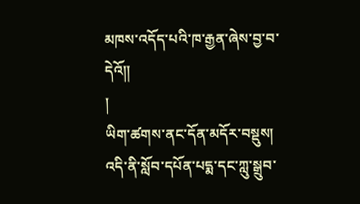མཁས་འདོད་པའི་ཁ་རྒྱན་ཞེས་བྱ་བ་དེའོ༎
།
ཡིག་ཚགས་ནང་དོན་མདོར་བསྡུས།
འདི་ནི་སློབ་དཔོན་པདྨ་དང་ཀླུ་སྒྲུབ་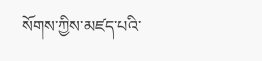སོགས་ཀྱིས་མཛད་པའི་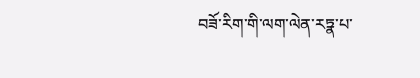བཟོ་རིག་གི་ལག་ལེན་རཏྣ་པ་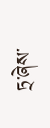ཏྲ་ཞེས་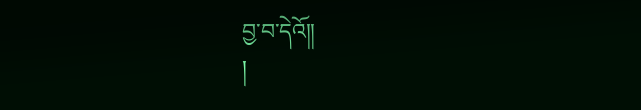བྱ་བ་དེའོ༎
།